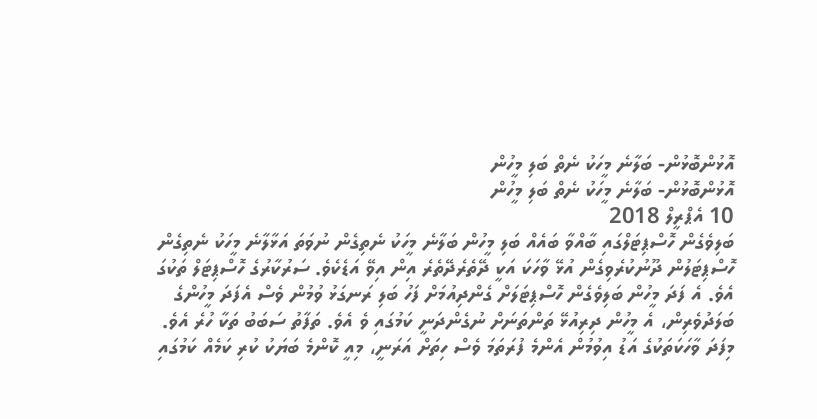އޮޅުންބޮޅުން- ބަލާނެ މީހަކު ނެތް ބަލި މީހުން
އޮޅުންބޮޅުން- ބަލާނެ މީހަކު ނެތް ބަލި މީހުން
10 އެޕްރީލް 2018
ބަލިވެގެން ހޮސްޕިޓަލްގައި ބާއްވާ ބައެއް ބަލި މީހުން ބަލާނެ މީހަކު ނެތިގެން ނުވަތަ އަޅާލާނެ މީހަކު ނެތިގެން ހޮސްޕިޓަލުން ދޫނުކުރެވިގެން އުޅޭ ވާހަކަ އަކީ ދޭތެރެދޭތެރެ އިން އިވޭ އަޑެކެވެ. ސަރުކާރުގެ ހޮސްޕިޓަލް ތަކުގަ އެވެ. އެ ފަދަ މީހުން ބަލިވެގެން ހޮސްޕިޓަލަށް ގެންދިއުމަށް ފަހު ބަލި ރަނގަޅު ވުމުން ވެސް އެފަދަ މީހުންގެ ބަލަދުވެރިން، އެ މީހުން ދިރިއުޅޭ ތަންތަނަށް ނުގެންދަނީ ކަމުގައި ވެ އެވެ. ތަފާތު ސަބަބު ތަކާ ހުރެ އެވެ. މިފަދަ ވާހަކަތަކުގެ އަޑު އިވުމުން އެންމެ ފުރަތަމަ ވެސް ހިތަށް އަރަނީ، މިއީ ކޮންމެ ބަޔަކު ކުރި ކަމެއް ކަމުގައި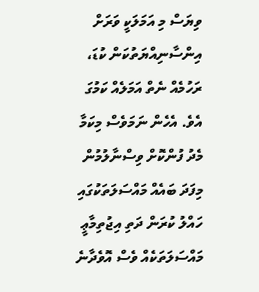ވިޔަސް މި އަމަލަކީ ވަރަށް އިންސާނިއްޔަތުކަން ކުޑަ، ރަހުމެއް ނެތް އަމަލެއް ކަމުގަ އެވެ. އެހެން ނަމަވެސް މިކަމާ މެދު ފުންކޮށް ވިސްނާލުމުން މިފަދަ ބައެއް މައްސަލަތަކުގައި ހައްލު ކުރަން ދަތި އިޖުތިމާޢީ މައްސަލަތަކެއް ވެސް އޮވެދާނެ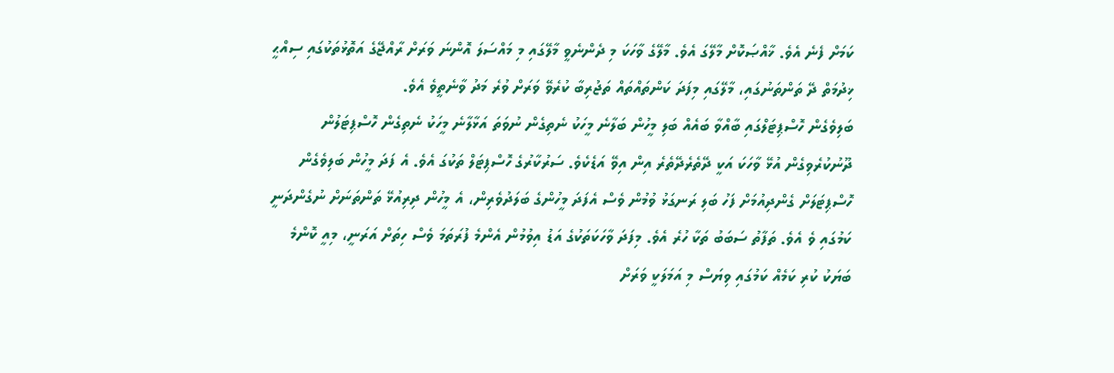ކަމަށް ފެނެ އެވެ. ޚާއްޞަކޮށް މާލޭގަ އެވެ. މާލޭގެ ވާހަކަ މި ދެންނެވީ މާލޭގައި މި މައްސަލަ އޮންނަ ވަރަށް ރާއްޖޭގެ އަތޮޅުތަކުގައި ސިއްޙީ ޚިދުމަތް ދޭ ތަންތަނުގައި، މާލޭގައި މިފަދަ ކަންތައްތައް ތަޖުރިބާ ކުރެވޭ ވަރަށް ވުރެ މަދު ވާނެތީވެ އެވެ.
ބަލިވެގެން ހޮސްޕިޓަލްގައި ބާއްވާ ބައެއް ބަލި މީހުން ބަލާނެ މީހަކު ނެތިގެން ނުވަތަ އަޅާލާނެ މީހަކު ނެތިގެން ހޮސްޕިޓަލުން ދޫނުކުރެވިގެން އުޅޭ ވާހަކަ އަކީ ދޭތެރެދޭތެރެ އިން އިވޭ އަޑެކެވެ. ސަރުކާރުގެ ހޮސްޕިޓަލް ތަކުގަ އެވެ. އެ ފަދަ މީހުން ބަލިވެގެން ހޮސްޕިޓަލަށް ގެންދިއުމަށް ފަހު ބަލި ރަނގަޅު ވުމުން ވެސް އެފަދަ މީހުންގެ ބަލަދުވެރިން، އެ މީހުން ދިރިއުޅޭ ތަންތަނަށް ނުގެންދަނީ ކަމުގައި ވެ އެވެ. ތަފާތު ސަބަބު ތަކާ ހުރެ އެވެ. މިފަދަ ވާހަކަތަކުގެ އަޑު އިވުމުން އެންމެ ފުރަތަމަ ވެސް ހިތަށް އަރަނީ، މިއީ ކޮންމެ ބަޔަކު ކުރި ކަމެއް ކަމުގައި ވިޔަސް މި އަމަލަކީ ވަރަށް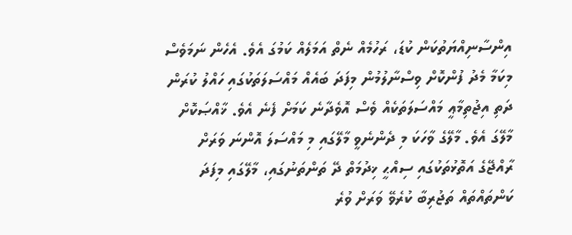އިންސާނިއްޔަތުކަން ކުޑަ، ރަހުމެއް ނެތް އަމަލެއް ކަމުގަ އެވެ. އެހެން ނަމަވެސް މިކަމާ މެދު ފުންކޮށް ވިސްނާލުމުން މިފަދަ ބައެއް މައްސަލަތަކުގައި ހައްލު ކުރަން ދަތި އިޖުތިމާޢީ މައްސަލަތަކެއް ވެސް އޮވެދާނެ ކަމަށް ފެނެ އެވެ. ޚާއްޞަކޮށް މާލޭގަ އެވެ. މާލޭގެ ވާހަކަ މި ދެންނެވީ މާލޭގައި މި މައްސަލަ އޮންނަ ވަރަށް ރާއްޖޭގެ އަތޮޅުތަކުގައި ސިއްޙީ ޚިދުމަތް ދޭ ތަންތަނުގައި، މާލޭގައި މިފަދަ ކަންތައްތައް ތަޖުރިބާ ކުރެވޭ ވަރަށް ވުރެ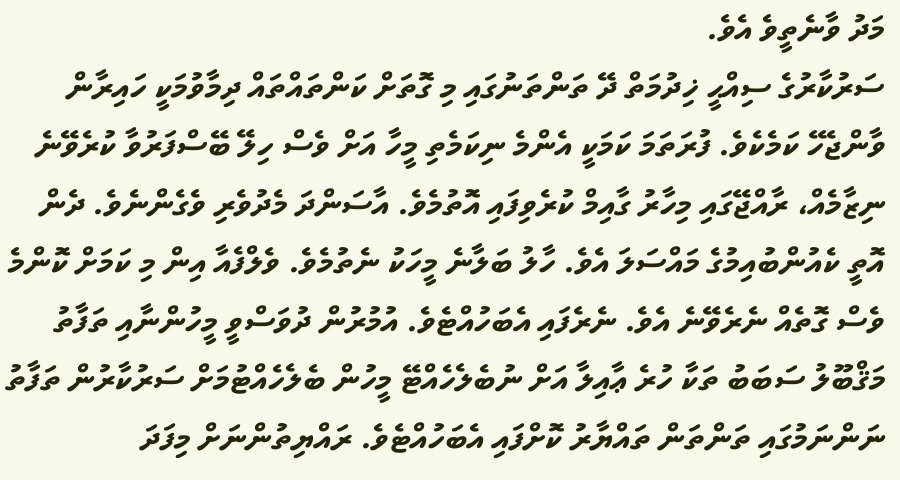މަދު ވާނެތީވެ އެވެ.
ސަރުކާރުގެ ސިއްޙީ ޚިދުމަތް ދޭ ތަންތަނުގައި މި ގޮތަށް ކަންތައްތައް ދިމާވުމަކީ ހައިރާން ވާންޖެހޭ ކަމެކެވެ. ފުރަތަމަ ކަމަކީ އެންމެ ނިކަމެތި މީހާ އަށް ވެސް ހިލޭ ބޭސްފަރުވާ ކުރެވޭނެ ނިޒާމެއް، ރާއްޖޭގައި މިހާރު ގާއިމް ކުރެވިފައި އޮތުމެވެ. އާސަންދަ މެދުވެރި ވެގެންނެވެ. ދެން އޮތީ ކެއުންބުއިމުގެ މައްސަލަ އެވެ. ހާލު ބަލާނެ މީހަކު ނެތުމެވެ. ވެލްފެއާ އިން މި ކަމަށް ކޮންމެ ވެސް ގޮތެއް ނެރެވޭނެ އެވެ. ނެރެފައި އެބަހުއްޓެވެ. އުމުރުން ދުވަސްވީ މީހުންނާއި ތަފާތު މަޤްބޫލު ސަބަބު ތަކާ ހުރެ ޢާއިލާ އަށް ނުބެލެހެއްޓޭ މީހުން ބެލެހެއްޓުމަށް ސަރުކާރުން ތަފާތު ނަންނަމުގައި ތަންތަން ތައްޔާރު ކޮށްފައި އެބަހުއްޓެވެ. ރައްޔިތުންނަށް މިފަދަ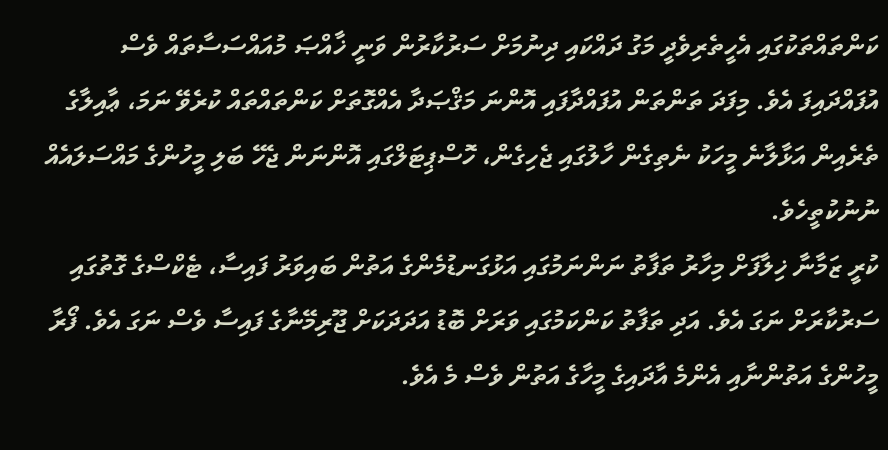ކަންތައްތަކުގައި އެހީތެރިވެދީ މަގު ދައްކައި ދިނުމަށް ސަރުކާރުން ވަނީ ޚާއްޞަ މުއައްސަސާތައް ވެސް އުފައްދައިފަ އެވެ. މިފަދަ ތަންތަން އުފައްދާފައި އޮންނަ މަޤްޞަދާ އެއްގޮތަށް ކަންތައްތައް ކުރެވޭ ނަމަ، ޢާއިލާގެ ތެރެއިން އަޅާލާނެ މީހަކު ނެތިގެން ހާލުގައި ޖެހިގެން، ހޮސްޕިޓަލްގައި އޮންނަން ޖެހޭ ބަލި މީހުންގެ މައްސަލައެއް ނުނުކުތީހެވެ.
ކުރީ ޒަމާނާ ޚިލާފަށް މިހާރު ތަފާތު ނަންނަމުގައި އަޅުގަނޑުމެންގެ އަތުން ބައިވަރު ފައިސާ، ޓެކްސްގެ ގޮތުގައި ސަރުކާރަށް ނަގަ އެވެ. އަދި ތަފާތު ކަންކަމުގައި ވަރަށް ބޮޑު އަދަދަކަށް ޖޫރިމޭނާގެ ފައިސާ ވެސް ނަގަ އެވެ. ފޯރާ މީހުންގެ އަތުންނާއި އެންމެ އާދައިގެ މީހާގެ އަތުން ވެސް މެ އެވެ.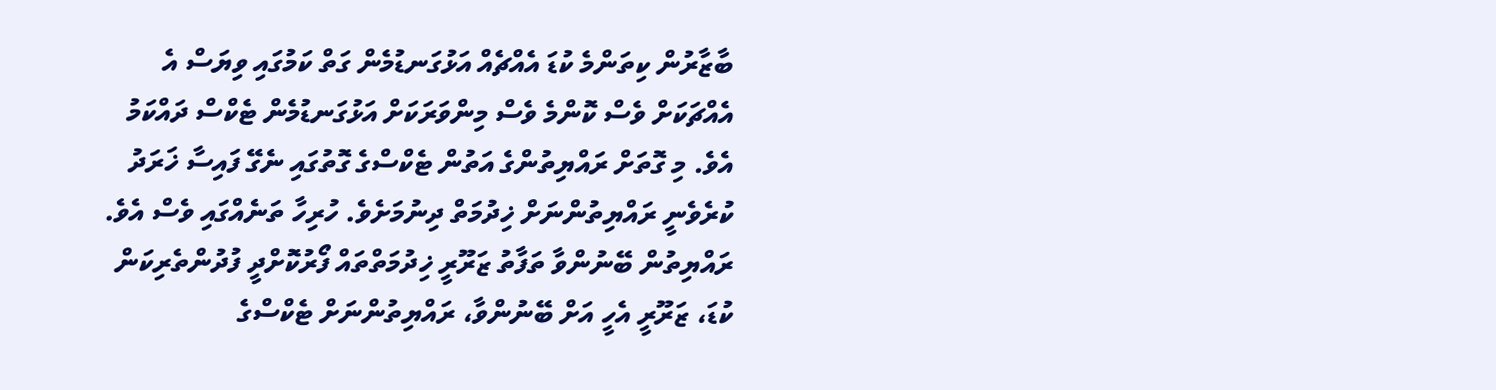ބާޒާރުން ކިތަންމެ ކުޑަ އެއްޗެއް އަޅުގަނޑުމެން ގަތް ކަމުގައި ވިޔަސް އެ އެއްޗަކަށް ވެސް ކޮންމެ ވެސް މިންވަރަކަށް އަޅުގަނޑުމެން ޓެކްސް ދައްކަމު އެވެ. މި ގޮތަށް ރައްޔިތުންގެ އަތުން ޓެކްސްގެ ގޮތުގައި ނެގޭ ފައިސާ ޚަރަދު ކުރެވެނީ ރައްޔިތުންނަށް ޚިދުމަތް ދިނުމަށެވެ. ހުރިހާ ތަނެއްގައި ވެސް އެވެ. ރައްޔިތުން ބޭނުންވާ ތަފާތު ޒަރޫރީ ޚިދުމަތްތައް ފޯރުކޮށްދީ ފުދުންތެރިކަން ކުޑަ، ޒަރޫރީ އެހީ އަށް ބޭނުންވާ، ރައްޔިތުންނަށް ޓެކްސްގެ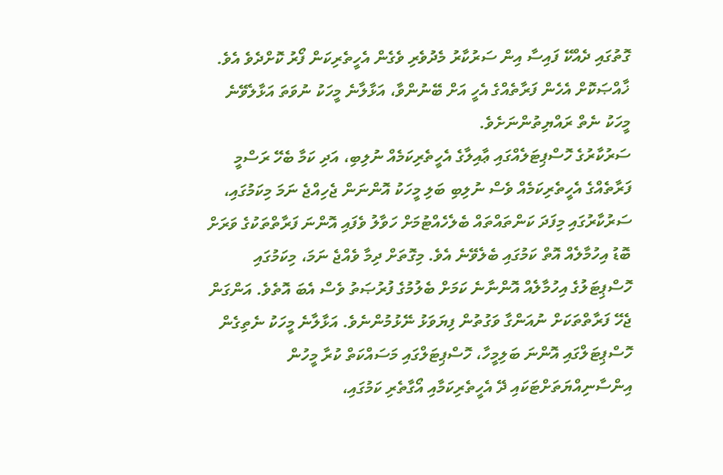ގޮތުގައި ދެއްކޭ ފައިސާ އިން ސަރުކާރު މެދުވެރި ވެގެން އެހީތެރިކަން ފޯރު ކޮށްދެވެ އެވެ. ޚާއްޞަކޮށް އެހެން ފަރާތެއްގެ އެހީ އަށް ބޭނުންވާ، އަޅާލާނެ މީހަކު ނުވަތަ އަޅާލެވޭނެ މީހަކު ނެތް ރައްޔިތުންނަށެވެ.
ސަރުކާރުގެ ހޮސްޕިޓަލެއްގައި ޢާއިލާގެ އެހީތެރިކަމެއް ނުލިބި، އަދި ކަމާ ބެހޭ ރަސްމީ ފަރާތެއްގެ އެހީތެރިކަމެއް ވެސް ނުލިބި ބަލި މީހަކު އޮންނަން ޖެހިއްޖެ ނަމަ މިކަމުގައި، ސަރުކާރުގައި މިފަދަ ކަންތައްތައް ބެލެހެއްޓުމަށް ހަވާލު ވެފައި އޮންނަ ފަރާތްތަކުގެ ވަރަށް ބޮޑު އިހުމާލެއް އޮތް ކަމުގައި ބެލެވޭނެ އެވެ. މިގޮތަށް ދިމާ ވެއްޖެ ނަމަ، މިކަމުގައި ހޮސްޕިޓަލުގެ އިހުމާލެއް އޮންނާނެ ކަމަށް ބެލުމުގެ ފުރުޞަތު ވެސް އެބަ އޮތެވެ. އަންގަން ޖެހޭ ފަރާތްތަކަށް ނުއަންގާ ވަގުތުން ފިޔަވަޅު ނޭޅުމުންނެވެ. އަޅާލާނެ މީހަކު ނެތިގެން ހޮސްޕިޓަލްގައި އޮންނަ ބަލިމީހާ، ހޮސްޕިޓަލްގައި މަސައްކަތް ކުރާ މީހުން އިންސާނިއްޔަތަށްޓަކައި ދޭ އެހީތެރިކަމާއި އޯގާތެރި ކަމުގައި،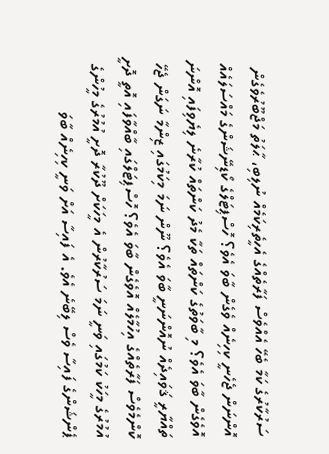ސަރުކާރުގެ ކަމާ ބެހޭ އެއްވެސް ފަރާތެއްގެ އެހީތެރިކަމެއް ނުލިބި، ޙާލަތު މަޖްބޫރުވެގެން އޮންނަން ޖެހެނީ ކިހިނެއް ވެގެން ބާވަ އެވެ؟ ހޮސްޕިޓަލްގެ ކޯޑިނޭޝަންގެ މައްސަލައެއް އޮވެގެން ބާވަ އެވެ؟ މި ބާވަތުގެ ކަންތައް ތަކާ މެދު ކަންތައް ކުރާނެ ލިޔެވިފައި އޮންނަ ތައްޔާރީ ޤަވައިދެއް ނުއޮންނަނީ ބާވަ އެވެ؟ ނޫން ނަމަ މިކަމުގައި ޒިންމާ ނަގަން ޖެހޭ ކޮންމެވެސް ފަރާތެއްގެ އިހުމާލެއް އޮވެގެން ބާވަ އެވެ؟ ހޮސްޕިޓަލްގައި ބާއްވާފައި އޮތީ ދޮށީ އުމުރުގެ މީހަކު ކަމުގައި ވަނީ ނަމަ ސަރުކާރުން އެ މީހަކަށް ދޫކުރާ ދޮށީ އުމުރުގެ މީހުންގެ ޕެންޝަންގެ ފައިސާ ވެސް ލިބޭނެ އެވެ. އެ ފައިސާ އަށް ވަނީ ކިހިނެއް ބާވަ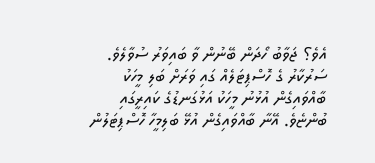އެވެ؟ ޖަވާބު ހޯދަން ބޭނުން ވާ ބައިވަރު ސުވާލެވެ.
ސަރުކާރު ގެ ހޮސްޕިޓަލެއް ގައި ވަރަށް ބަލި މީހަކު ބާއްވައިގެން އުޅުނު މީހަކު އަޅުގަނޑުގެ ކައިރީގައި ބުންޏެވެ. އޭނާ ބާއްވައިގެން އުޅޭ ބަލިމީހާ ހޮސްޕިޓަލުން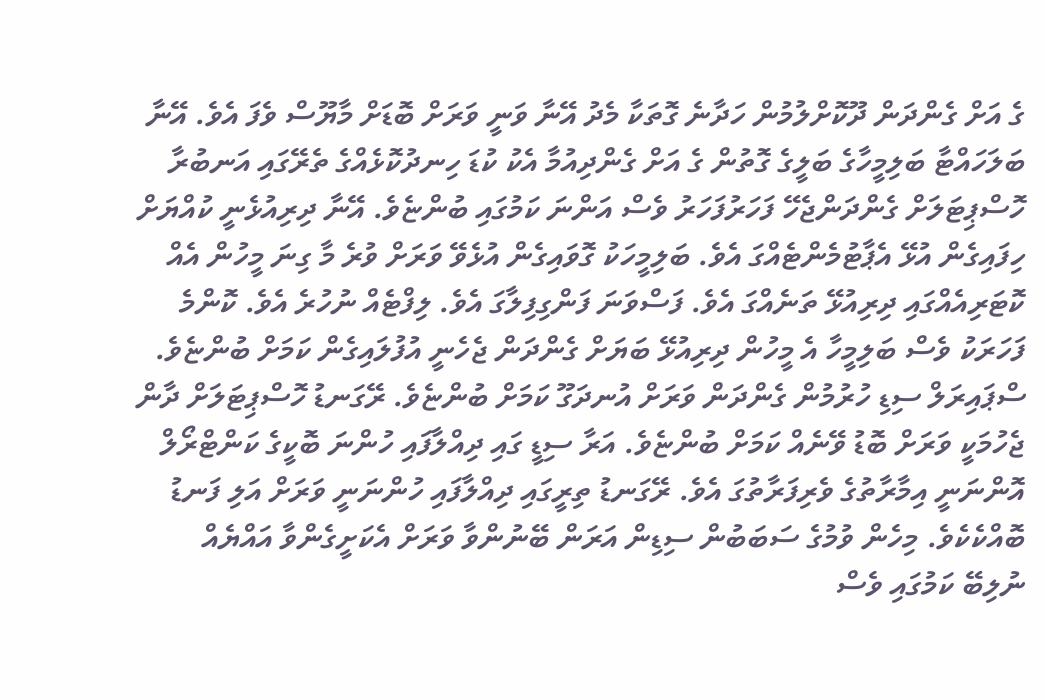ގެ އަށް ގެންދަން ދޫކޮށްލުމުން ހަދާނެ ގޮތަކާ މެދު އޭނާ ވަނީ ވަރަށް ބޮޑަށް މާޔޫސް ވެފަ އެވެ. އޭނާ ބަލަހައްޓާ ބަލިމީހާގެ ބަލީގެ ގޮތުން ގެ އަށް ގެންދިއުމާ އެކު ކުޑަ ހިނދުކޮޅެއްގެ ތެރޭގައި އަނބުރާ ހޮސްޕިޓަލަށް ގެންދަންޖެހޭ ފަހަރުފަހަރު ވެސް އަންނަ ކަމުގައި ބުންޏެވެ. އޭނާ ދިރިއުޅެނީ ކުއްޔަށް ހިފައިގެން އުޅޭ އެޕާޓުމެންޓެއްގަ އެވެ. ބަލިމީހަކު ގޮވައިގެން އުޅެވޭ ވަރަށް ވުރެ މާ ގިނަ މީހުން އެއް ކޮޓަރިއެއްގައި ދިރިއުޅޭ ތަނެއްގަ އެވެ. ފަސްވަނަ ފަންގިފިލާގަ އެވެ. ލިފްޓެއް ނުހުރެ އެވެ. ކޮންމެ ފަހަރަކު ވެސް ބަލިމީހާ އެ މީހުން ދިރިއުޅޭ ބަޔަށް ގެންދަން ޖެހެނީ އުފުލައިގެން ކަމަށް ބުންޏެވެ. ސްޕައިރަލް ސިޑި ހުރުމުން ގެންދަން ވަރަށް އުނދަގޫ ކަމަށް ބުންޏެވެ. ރޭގަނޑު ހޮސްޕިޓަލަށް ދާން ޖެހުމަކީ ވަރަށް ބޮޑު ވޭނެއް ކަމަށް ބުންޏެވެ. އަރާ ސިޑީ ގައި ދިއްލާފައި ހުންނަ ބޮކީގެ ކަންޓްރޯލް އޮންނަނީ އިމާރާތުގެ ވެރިފަރާތުގަ އެވެ. ރޭގަނޑު ތިރީގައި ދިއްލާފައި ހުންނަނީ ވަރަށް އަލި ފަނޑު ބޮއްކެކެވެ. މިހެން ވުމުގެ ސަބަބުން ސިޑިން އަރަން ބޭނުންވާ ވަރަށް އެކަށީގެންވާ އައްޔެއް ނުލިބޭ ކަމުގައި ވެސް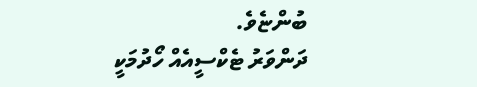ބުންޏެވެ.
ދަންވަރު ޓެކްސީއެއް ހޯދުމަކީ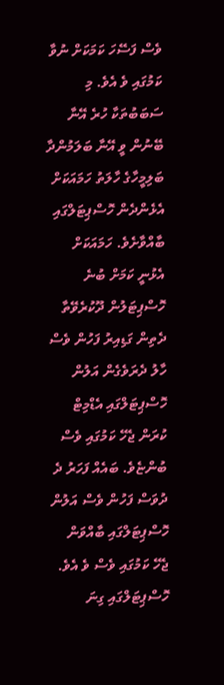ވެސް ފަސޭހަ ކަމަކަށް ނުވާ ކަމުގައި ވެ އެވެ. މި ސަބަބުތަކާ ހުރެ އޭނާ ބޭނުން ވީ އޭނާ ބަލަމުންދާ ބަލިމީހާގެ ހާލަތު ހަމައަކަށް އެޅެންދެން ހޮސްޕިޓަލްގައި ބާއްވާށެވެ. ހަމައަކަށް އެޅުނީ ކަމަށް ބުނެ ހޮސްޕިޓަލުން ދޫކުރެވޭތާ ދެތިން ގަޑިއިރު ފަހުން ވެސް ހާލު ދެރަވެގެން އަލުން ހޮސްޕިޓަލްގައި އެޑްމިޓް ކުރަން ޖެހޭ ކަމުގައި ވެސް ބުންޏެވެ. ބައެއް ފަހަރު ދެ ދުވަސް ފަހުން ވެސް އަލުން ހޮސްޕިޓަލްގައި ބާއްވަން ޖެހޭ ކަމުގައި ވެސް ވެ އެވެ. ހޮސްޕިޓަލްގައި ގިނަ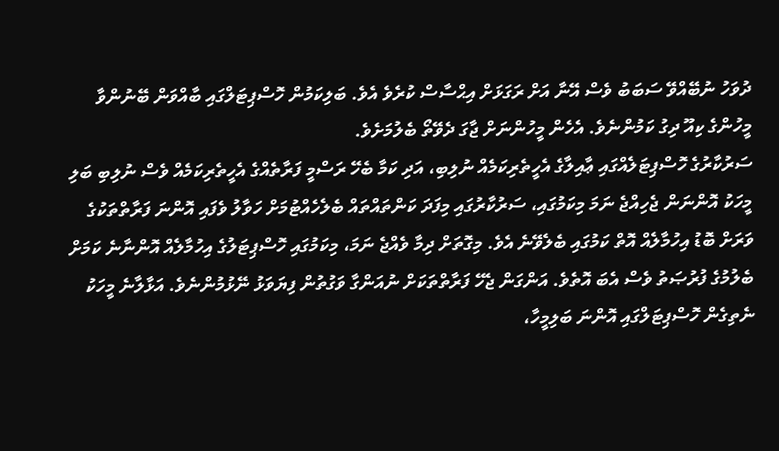ދުވަހު ނުބޭއްވޭ ސަބަބު ވެސް އޭނާ އަށް ރަގަޅަށް އިޙްސާސް ކުރެވެ އެވެ. ބަލިކަމުން ހޮސްޕިޓަލްގައި ބާއްވަން ބޭނުންވާ މީހުންގެ ކިއޫ ދިގު ކަމުންނެވެ. އެހެން މީހުންނަށް ޖާގަ ދެވޭތޯ ބެލުމަށެވެ.
ސަރުކާރުގެ ހޮސްޕިޓަލެއްގައި ޢާއިލާގެ އެހީތެރިކަމެއް ނުލިބި، އަދި ކަމާ ބެހޭ ރަސްމީ ފަރާތެއްގެ އެހީތެރިކަމެއް ވެސް ނުލިބި ބަލި މީހަކު އޮންނަން ޖެހިއްޖެ ނަމަ މިކަމުގައި، ސަރުކާރުގައި މިފަދަ ކަންތައްތައް ބެލެހެއްޓުމަށް ހަވާލު ވެފައި އޮންނަ ފަރާތްތަކުގެ ވަރަށް ބޮޑު އިހުމާލެއް އޮތް ކަމުގައި ބެލެވޭނެ އެވެ. މިގޮތަށް ދިމާ ވެއްޖެ ނަމަ، މިކަމުގައި ހޮސްޕިޓަލުގެ އިހުމާލެއް އޮންނާނެ ކަމަށް ބެލުމުގެ ފުރުޞަތު ވެސް އެބަ އޮތެވެ. އަންގަން ޖެހޭ ފަރާތްތަކަށް ނުއަންގާ ވަގުތުން ފިޔަވަޅު ނޭޅުމުންނެވެ. އަޅާލާނެ މީހަކު ނެތިގެން ހޮސްޕިޓަލްގައި އޮންނަ ބަލިމީހާ،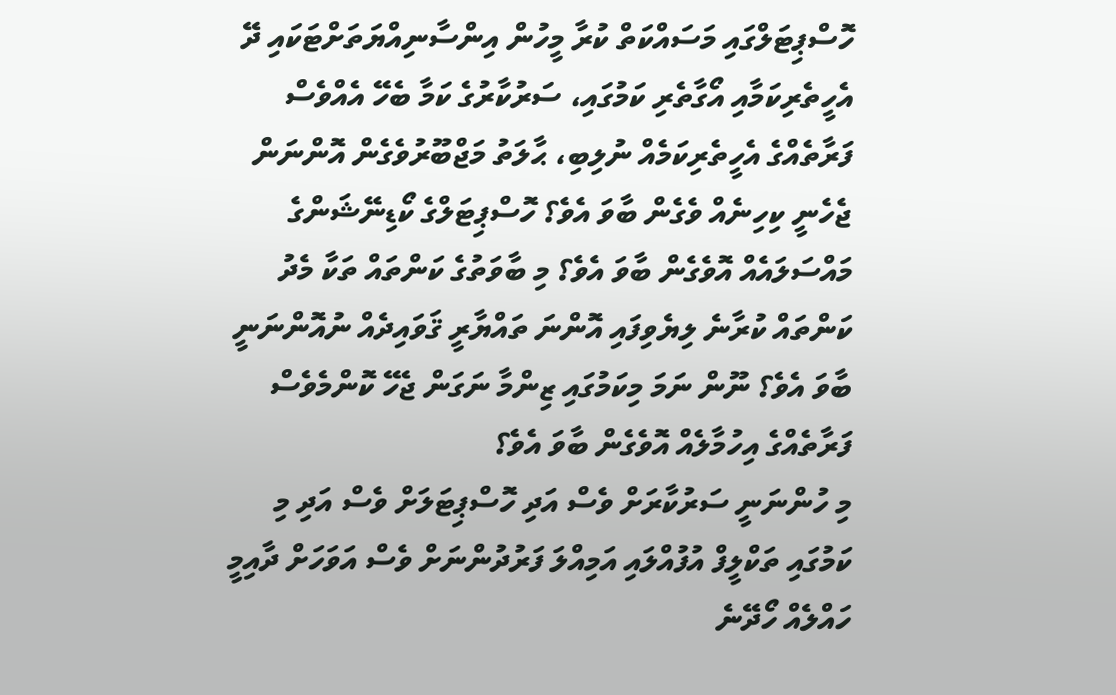ހޮސްޕިޓަލްގައި މަސައްކަތް ކުރާ މީހުން އިންސާނިއްޔަތަށްޓަކައި ދޭ އެހީތެރިކަމާއި އޯގާތެރި ކަމުގައި، ސަރުކާރުގެ ކަމާ ބެހޭ އެއްވެސް ފަރާތެއްގެ އެހީތެރިކަމެއް ނުލިބި، ޙާލަތު މަޖްބޫރުވެގެން އޮންނަން ޖެހެނީ ކިހިނެއް ވެގެން ބާވަ އެވެ؟ ހޮސްޕިޓަލްގެ ކޯޑިނޭޝަންގެ މައްސަލައެއް އޮވެގެން ބާވަ އެވެ؟ މި ބާވަތުގެ ކަންތައް ތަކާ މެދު ކަންތައް ކުރާނެ ލިޔެވިފައި އޮންނަ ތައްޔާރީ ޤަވައިދެއް ނުއޮންނަނީ ބާވަ އެވެ؟ ނޫން ނަމަ މިކަމުގައި ޒިންމާ ނަގަން ޖެހޭ ކޮންމެވެސް ފަރާތެއްގެ އިހުމާލެއް އޮވެގެން ބާވަ އެވެ؟
މި ހުންނަނީ ސަރުކާރަށް ވެސް އަދި ހޮސްޕިޓަލަށް ވެސް އަދި މި ކަމުގައި ތަކްލީފް އުފުއްލައި އަމިއްލަ ފަރުދުންނަށް ވެސް އަވަހަށް ދާއިމީ ހައްލެއް ހޯދޭނެ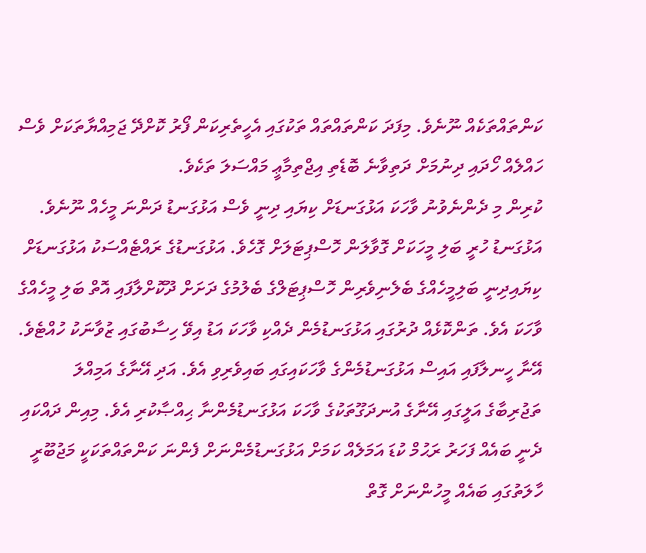ކަންތައްތަކެއް ނޫނެވެ. މިފަދަ ކަންތައްތައް ތަކުގައި އެހީތެރިކަން ފޯރު ކޮށްދޭ ޖަމިއްޔާތަކަށް ވެސް ހައްލެއް ހޯދައި ދިނުމަށް ދަތިވާނެ ބޮޑެތި އިޖްތިމާޢީ މައްސަލަ ތަކެވެ.
ކުރިން މި ދެންނެވުނު ވާހަކަ އަޅުގަނޑަށް ކިޔައި ދިނީ ވެސް އަޅުގަނޑު ދަންނަ މީހެއް ނޫނެވެ. އަޅުގަނޑު ހުރީ ބަލި މީހަކަށް ގޮވާލަން ހޮސްޕިޓަލަށް ގޮހެވެ. އަޅުގަނޑުގެ ރައްޓެއްސަކު އަޅުގަނޑަށް ކިޔައިދިނީ ބަލިމީހެއްގެ ބެލެނިވެރިން ހޮސްޕިޓަލްގެ ބެލުމުގެ ދަށަށް ދޫކޮށްލާފައި އޮތް ބަލި މީހެއްގެ ވާހަކަ އެވެ. ތަންކޮޅެއް ދުރުގައި އަޅުގަނޑުމެން ދެއްކި ވާހަކަ އަޑު އިވޭ ހިސާބުގައި ޒުވާނަކު ހުއްޓެވެ. އޭނާ ހީނލާފައި އައިސް އަޅުގަނޑުމެންގެ ވާހަކައިގައި ބައިވެރިވި އެވެ. އަދި އޭނާގެ އަމިއްލަ ތަޖުރިބާގެ އަލީގައި އޭނާގެ އުނދަގޫތަކުގެ ވާހަކަ އަޅުގަނޑުމެންނާ ޙިއްޞާކުރި އެވެ. މިއިން ދައްކައި ދެނީ ބައެއް ފަހަރު ރަޙުމް ކުޑަ އަމަލެއް ކަމަށް އަޅުގަނޑުމެންނަށް ފެންނަ ކަންތައްތަކަކީ މަޖުބޫރީ ހާލަތުގައި ބައެއް މީހުންނަށް ގޮތް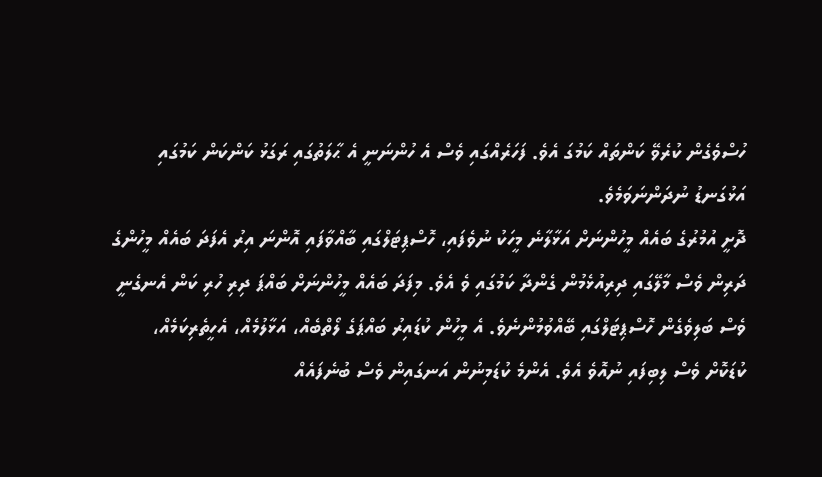ހުސްވެގެން ކުރެވޭ ކަންތައް ކަމުގަ އެވެ. ފަހަރެއްގައި ވެސް އެ ހުންނަނީ އެ ޙާލަތުގައި ރަގަޅު ކަންކަން ކަމުގައި އަޅުގަނޑު ނުދަންނަވަމެވެ.
ދޮށީ އުމުރުގެ ބައެއް މީހުންނަށް އަޅާލާނެ މީހަކު ނުވެފައި، ހޮސްޕިޓަލްގައި ބާއްވާފައި އޮންނަ އިރު އެފަދަ ބައެއް މީހުންގެ ދަރިން ވެސް މާލޭގައި ދިރިއުޅެމުން ގެންދާ ކަމުގައި ވެ އެވެ. މިފަދަ ބައެއް މީހުންނަށް ބައްޕަ ދިރި ހުރި ކަން އެނގެނީ ވެސް ބަލިވެގެން ހޮސްޕިޓަލްގައި ބޭއްވުމުންނެވެ. އެ މީހުން ކުޑައިރު ބައްޕަގެ ލޯތްބެއް، އަޅާލުމެއް، އެހީތެރިކަމެއް، ކުޑަކޮށް ވެސް ލިބިފައި ނުއޮވެ އެވެ. އެންމެ ކުޑަމިނުން އަނގައިން ވެސް ބުނެފައެއް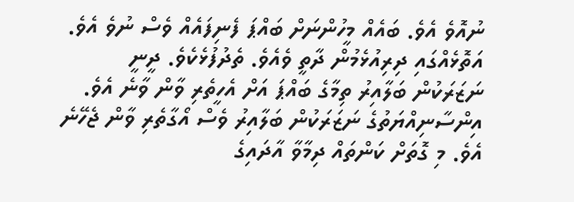ނުއޮވެ އެވެ. ބައެއް މީހުންނަށް ބައްޕަ ފެނިފައެއް ވެސް ނުވެ އެވެ. އަތޮޅެއްގައި ދިރިއުޅެމުން ދާތީ ވެއެވެ. ތެދުފުޅެކެވެ. ދީނީ ނަޒަރަކުން ބަލާއިރު ތިމާގެ ބައްޕަ އަށް އެހީތެރި ވާން ވާނެ އެވެ. އިންސާނިއްޔަތުގެ ނަޒަރަކުން ބަލާއިރު ވެސް އޯގާތެރި ވާން ޖެހޭނެ އެވެ. މި ގޮތަށް ކަންތައް ދިމާވާ އާދައިގެ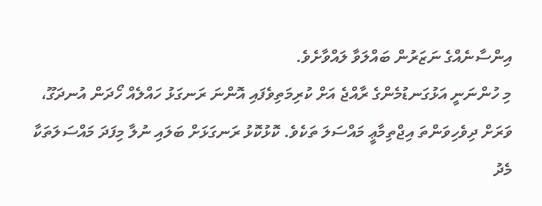އިންސާނެއްގެ ނަޒަރުން ބައްލަވާ ލައްވާށެވެ.
މި ހުންނަނީ އަޅުގަނޑުމެންގެ ރާއްޖެ އަށް ކުރިމަތިވެފައި އޮންނަ ރަނގަޅު ހައްލެއް ހޯދަން އުނދަގޫ، ވަރަށް ދިވެހިވަންތަ އިޖްތިމާޢީ މައްސަލަ ތަކެވެ. ކޮޅުކޮޅު ރަނގަޅަށް ބަލައި ނުލާ މިފަދަ މައްސަލަތަކާ މެދު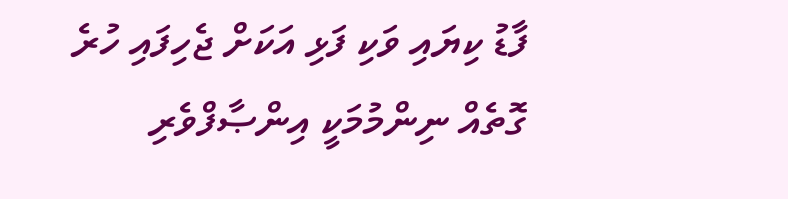ފާޑު ކިޔައި ވަކި ފަޅި އަކަށް ޖެހިފައި ހުރެ ގޮތެއް ނިންމުމަކީ އިންޞާފްވެރި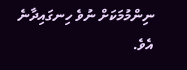ނިންމުމަކަށް ނުވެ ހިނގައިދާނެ އެވެ.